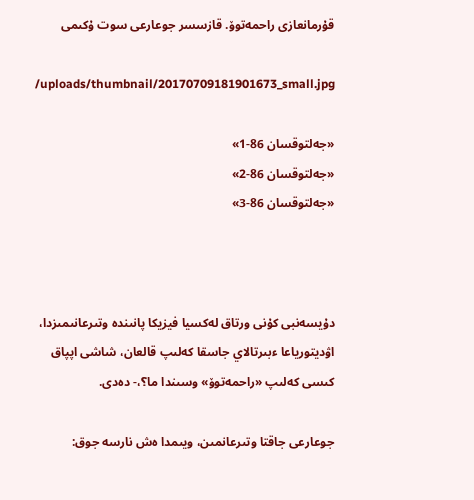قۇرمانعازى راحمەتوۆ. قازسسر جوعارعى سوت ۇكىمى

/uploads/thumbnail/20170709181901673_small.jpg

«جەلتوقسان 86-1»
«جەلتوقسان 86-2»
«جەلتوقسان 86-3»



دۇيسەنبى كۇنى ورتاق لەكسيا فيزيكا پانىندە وتىرعانىمىزدا، اۋديتورياعا ءبىرتالاي جاسقا كەلىپ قالعان، شاشى اپپاق كىسى كەلىپ «راحمەتوۆ» وسىندا ما؟،- دەدى.

جوعارعى جاقتا وتىرعانمىن، ويىمدا ەش نارسە جوق: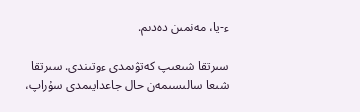ء-يا، مەنمىن دەدىم.

سىرتقا شىعىپ كەتۋىمدى ءوتىندى. سىرتقا شىعا سالىسىمەن حال جاعدايىمدى سۇراپ،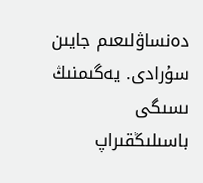دەنساۋلىعىم جايىن سۇرادى. يەگىمنىڭ ىسىگى باسىلىڭقىراپ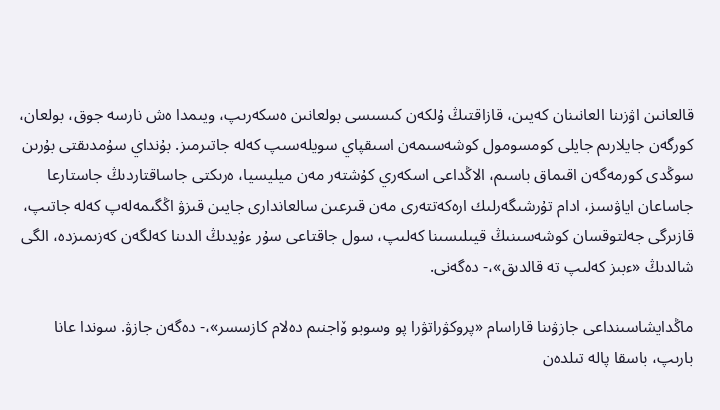قالعانىن اۋزىنا العانىنان كەيىن، قازاقتىڭ ۇلكەن كىسىسى بولعانىن ەسكەرىپ، ويىمدا ەش نارسە جوق، بولعان، كورگەن جايلارىم جايلى كومسومول كوشەسىمەن اسىقپاي سويلەسىپ كەلە جاتىرمىز. بۇنداي سۇمدىقتى بۇرىن سوڭدى كورمەگەن اقىماق باسىم، الاڭداعى اسكەري كۇشتەر مەن ميليسيا، ەرىكتى جاساقتاردىڭ جاستارعا جاساعان اياۋسىز، ادام تۇرشىگەرلىك ارەكەتتەرى مەن قىرعىن سالعاندارى جايىن قىزۋ اڭگىمەلەپ كەلە جاتىپ، قازىرگى جەلتوقسان كوشەسىنىڭ قيىلىسىنا كەلىپ، سول جاقتاعى سۇر ءۇيدىڭ الدىنا كەلگەن كەزىمىزدە، الگى شالدىڭ «ءبىز كەلىپ تە قالدىق»،- دەگەنى.

ماڭدايشاسىنداعى جازۋىنا قاراسام «پروكۋراتۋرا پو وسوبو ۆاجنىم دەلام كازسسر»،- دەگەن جازۋ. سوندا عانا بارىپ، باسقا پالە تىلدەن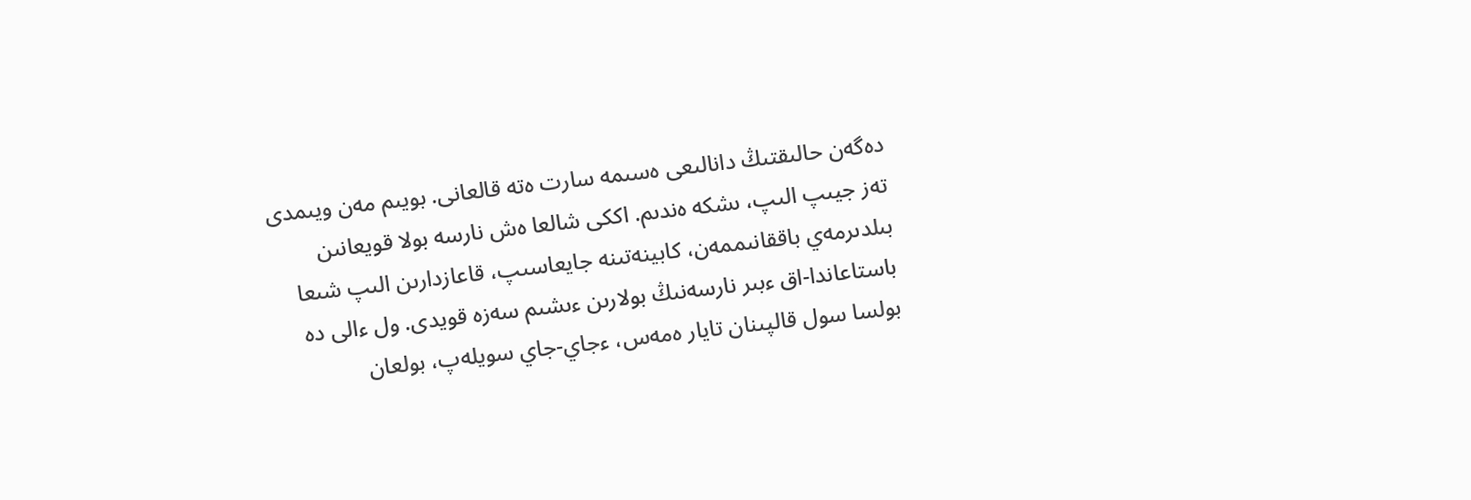دەگەن حالىقتىڭ دانالىعى ەسىمە سارت ەتە قالعانى. بويىم مەن ويىمدى تەز جيىپ الىپ، ىشكە ەندىم. اككى شالعا ەش نارسە بولا قويعانىن بىلدىرمەي باققانىممەن، كابينەتىنە جايعاسىپ، قاعازدارىن الىپ شىعا باستاعاندا-اق ءبىر نارسەنىڭ بولارىن ءىشىم سەزە قويدى. ول ءالى دە بولسا سول قالپىنان تايار ەمەس، ءجاي-جاي سويلەپ، بولعان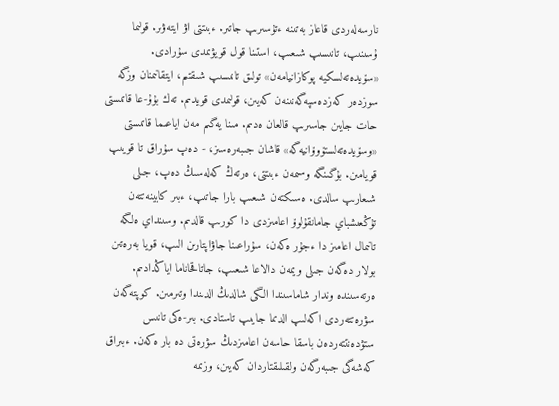نارسەلەردى قاعاز بەتىنە ءتۇسىرىپ جاتىر. ءبىتتى اۋ ايتەۋىر. قولىما ۇسىنىپ، تانىسىپ شىعىپ، استىنا قول قويۋىمدى سۇرادى. «سۆيدەتەلسكيە پوكازانيامەن» تولىق تانىسىپ شىقتىم، ايتقانىمنان وزگە سوزدەر كەزدەسپەگەنىنەن كەيىن، قولىمدى قويدىم. تەك بۇۇ-عا قاتىستى حات جايىن جاسىرىپ قالعان ەدىم. مىنا يەگىم مەن اياعىما قاتىستى «وسۆيدەتەلستۆوۆانيەگە» قاشان جىبەرەسىز، - دەپ سۇراق تا قويىپ قويامىن. بۇگىنگە وسىمەن ءبىتتى، ەرتەڭ كەلەسىڭ دەپ، جىلى شىعارىپ سالدى. ەسىكتەن شىعىپ بارا جاتىپ، ءبىر كابينەتتەن تۇڭعىشباي جامانقۇلوۆ اعامىزدى دا كورىپ قالدىم. وسىنداي ەلگە تانىمال اعامىز دا ءجۇر ەكەن، سۇراعىنا جاۋاپتارىن الىپ، قويا بەرەتىن بولار دەگەن جىلى ويمەن دالاعا شىعىپ، جاتاقحاناما اياڭدادىم. ەرتەسىندە وندار شاماسىندا الگى شالدىڭ الدىندا وتىرمىن. كوپتەگەن سۋرەتتەردى اكەلىپ الدىما جايىپ تاستادى. بىر-ەكى تانىس ستۋدەنتتەردەن باسقا حاسەن اعامىزدىڭ سۋرەتى دە بار ەكەن. ءبىراق كەشەگى جىبەرگەن ولقىلىقتاردان كەيىن، وزىمە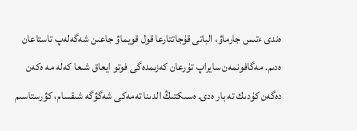ەندى ءتىس جارماۋ، الباتى قۇجاتتارعا قول قويماۋ جاعىن شەگەلەپ تاستاعان ەدىم. مەگافونمەن سايراپ تۇرعان كەزىمدەگى فوتو ايعاق شىعا كەلە مە ەكەن دەگەن كۇدىك تە بار ەدى. ەسىكتىڭ الدىنا تەمەكى شەگۋگە شىقسام، كۋرستاسىم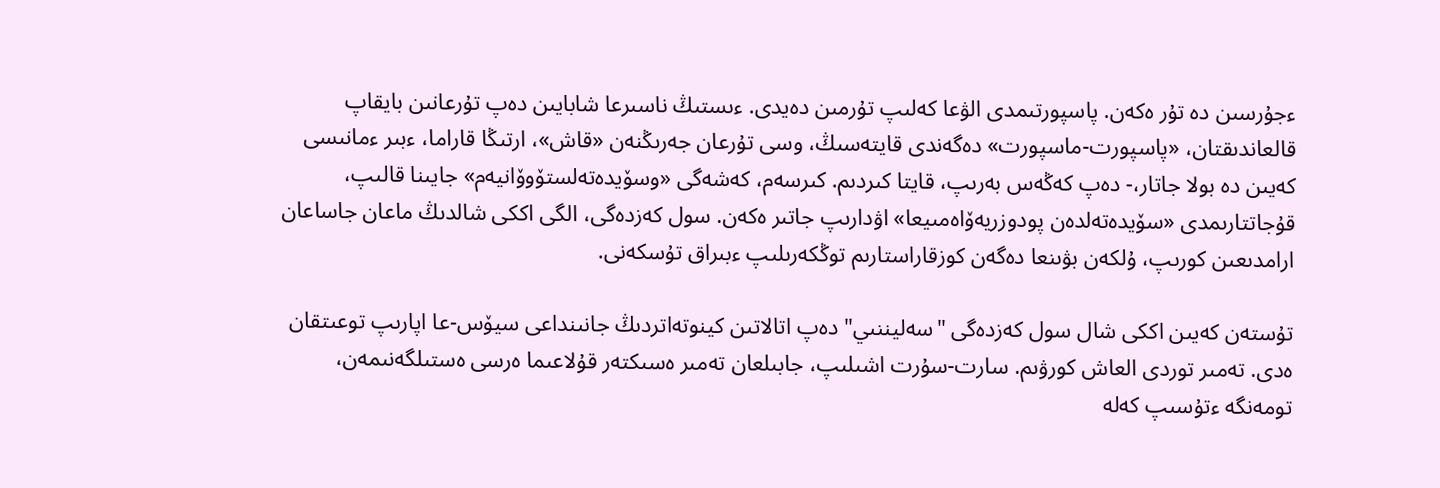ءجۇرسىن دە تۇر ەكەن. پاسپورتىمدى الۋعا كەلىپ تۇرمىن دەيدى. ءىستىڭ ناسىرعا شابايىن دەپ تۇرعانىن بايقاپ قالعاندىقتان، «پاسپورت-ماسپورت» دەگەندى قايتەسىڭ، وسى تۇرعان جەرىڭنەن «قاش»، ارتىڭا قاراما، ءبىر ءمانىسى كەيىن دە بولا جاتار،- دەپ كەڭەس بەرىپ، قايتا كىردىم. كىرسەم، كەشەگى «وسۆيدەتەلستۆوۆانيەم» جايىنا قالىپ، قۇجاتتارىمدى «سۆيدەتەلدەن پودوزريەۆاەمىيعا» اۋدارىپ جاتىر ەكەن. سول كەزدەگى، الگى اككى شالدىڭ ماعان جاساعان ارامدىعىن كورىپ، ۇلكەن بۋىنعا دەگەن كوزقاراستارىم توڭكەرىلىپ ءبىراق تۇسكەنى.

تۇستەن كەيىن اككى شال سول كەزدەگى "سەليننىي" دەپ اتالاتىن كينوتەاتردىڭ جانىنداعى سيۆس-عا اپارىپ توعىتقان ەدى. تەمىر توردى العاش كورۋىم. سارت-سۇرت اشىلىپ، جابىلعان تەمىر ەسىكتەر قۇلاعىما ەرسى ەستىلگەنىمەن، تومەنگە ءتۇسىپ كەلە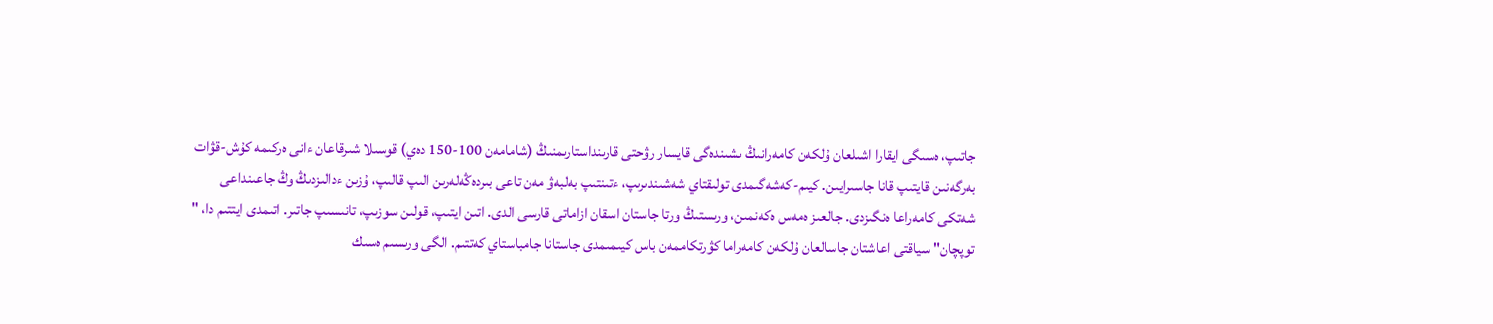جاتىپ، ەسىگى ايقارا اشىلعان ۇلكەن كامەرانىڭ ىشىندەگى قايسار رۋحتى قارىنداستارىمنىڭ (شامامەن 100-150 دەي) قوسىلا شىرقاعان ءانى ەركىمە كۇش-قۋات بەرگەنىن قايتىپ قانا جاسىرايىن. كيىم-كەشەگىمدى تولىقتاي شەشىندىرىپ، ءتىنتىپ بەلبەۋ مەن تاعى بىردەڭەلەرىن الىپ قالىپ، ۇزىن ءدالىزدىڭ وڭ جاعىنداعى شەتكى كامەراعا ەنگىزدى. جالعىز ەمەس ەكەنمىن، ورىستىڭ ورتا جاستان اسقان ازاماتى قارسى الدى. اتىن ايتىپ، قولىن سوزىپ، تانىسىپ جاتىر. اتىمدى ايتتىم دا، " توپچان" سياقتى اعاشتان جاسالعان ۇلكەن كامەراما كۋرتكاممەن باس كيىمىمدى جاستانا جامباستاي كەتتىم. الگى ورىسىم ەسىك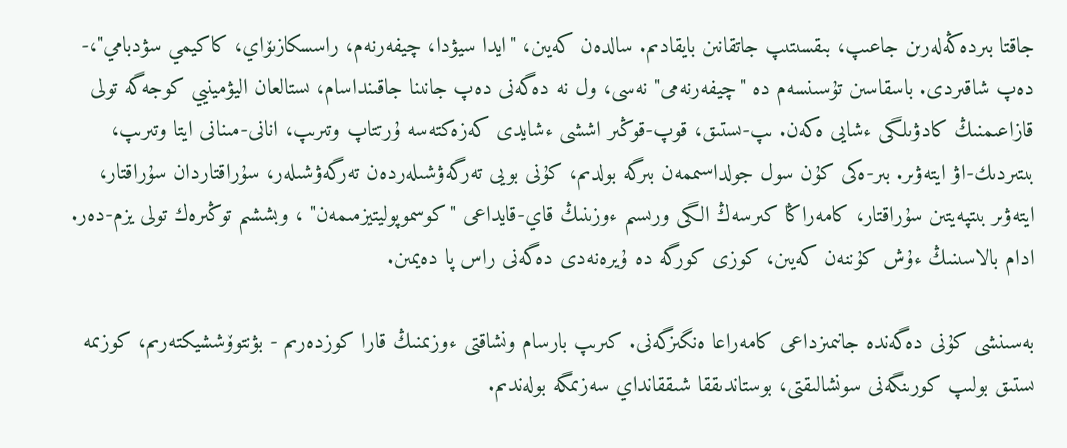جاقتا بىردەڭەلەرىن جاعىپ، بىقسىتىپ جاتقانىن بايقادىم. سالدەن كەيىن، "ايدا سيۋدا، چيفەرنەم، راسسكازىۆاي، كاكيمي سۋدبامي"،- دەپ شاقىردى. باسقاسىن تۇسىنسەم دە "چيفەرنەمى" نەسى، ول نە دەگەنى دەپ جانىنا جاقىنداسام، ىستالعان اليۋمينيي كوجەگە تولى قازاعىمنىڭ كادۋىلگى ءشايى ەكەن. ىپ-ىستىق، قوپ-قوڭىر اششى ءشايدى كەزەكتەسە ۇرتتاپ وتىرىپ، انانى-مىنانى ايتا وتىرىپ، بىتىردىك-اۋ ايتەۋىر. بىر-ەكى كۇن سول جولداسىممەن بىرگە بولدىم، كۇنى بويى تەرگەۋشىلەردەن تەرگەۋشىلەر، سۇراقتاردان سۇراقتار، ايتەۋىر بىتپەيتىن سۇراقتار، كامەراڭا كىرسەڭ الگى ورىسىم ءوزىنىڭ قاي-قايداعى "كوسموپوليتيزمىمەن" ، وبششىم توڭىرەك تولى يزم-دەر. ادام بالاسىنىڭ ءۇش كۇننەن كەيىن، كوزى كورگە دە ۇيرەنەدى دەگەنى راس پا دەيمىن.

بەسىنشى كۇنى دەگەندە جانىمىزداعى كامەراعا ەنگىزگەنى. كىرىپ بارسام ونشاقتى ءوزىمنىڭ قارا كوزدەرىم - بۋنتوۆششيكتەرىم، كوزىمە ىستىق بولىپ كورىنگەنى سونشالىقتى، بوستاندىققا شىققانداي سەزىمگە بولەندىم.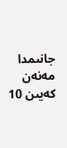جانىمدا مەنەن كەيىن 10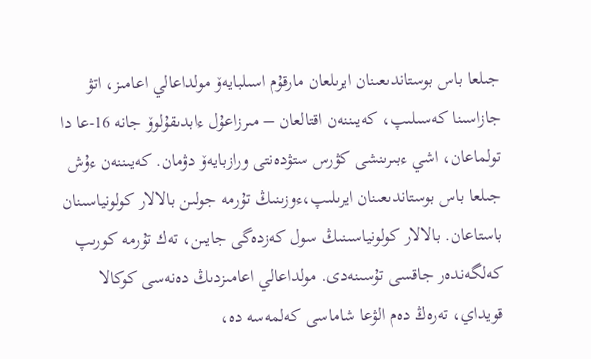جىلعا باس بوستاندىعىنان ايرىلعان مارقۇم اسىلبايەۆ مولداعالي اعامىز، اتۋ جازاسىنا كەسىلىپ، كەيىننەن اقتالعان – مىرزاعۇل ءابدىقۇلوۆ جانە 16-عا دا تولماعان، اشي ءبىرىنشى كۋرس ستۋدەنتى ورازبايەۆ دۋمان. كەيىننەن ءۇش جىلعا باس بوستاندىعىنان ايرىلىپ،ءوزىنىڭ تۇرمە جولىن بالالار كولونياسىنان باستاعان. بالالار كولونياسىنىڭ سول كەزدەگى جايىن، تەك تۇرمە كورىپ كەلگەندەر جاقسى تۇسىنەدى. مولداعالي اعامىزدىڭ دەنەسى كوكالا قويداي، تەرەڭ دەم الۋعا شاماسى كەلمەسە دە،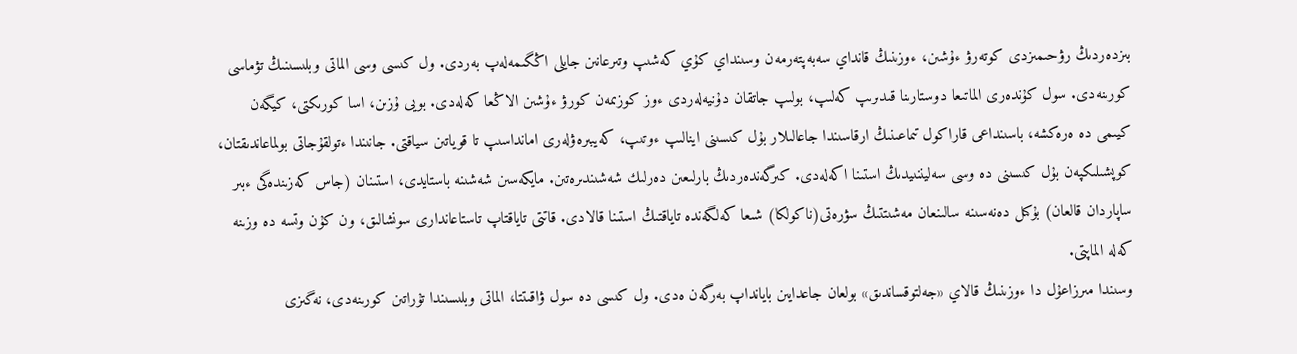بىزدەردىڭ رۋحىمىزدى كوتەرۋ ءۇشىن، ءوزىنىڭ قانداي سەبەپتەرمەن وسىنداي كۇي كەشىپ وتىرعانىن جايلى اڭگىمەلەپ بەردى. ول كىسى وسى الماتى وبلىسىنىڭ تۋماسى كورىنەدى. سول كۇندەرى الماتىعا دوستارىنا قىدىرىپ كەلىپ، بولىپ جاتقان دۇنيەلەردى ءوز كوزىمەن كورۋ ءۇشىن الاڭعا كەلەدى. بويى ۇزىن، اسا كورىكتى، كيگەن كيىمى دە ەرەكشە، باسىنداعى قاراكول تىماعىنىڭ ارقاسىندا جاعالىلار بۇل كىسىنى اينالىپ ءوتىپ، كەيبىرەۋلەرى امانداسىپ تا قوياتىن سياقتى. جانىندا ءتولقۇجاتى بولماعاندىقتان، كوپشىلىكپەن بۇل كىسىنى دە وسى سەليننىيدىڭ استىنا اكەلەدى. كىرگەندەردىڭ بارلىعىن دەرلىك شەشىندىرەتىن. مايكەسىن شەشىنە باستايدى، استىنان (جاس كەزىندەگى ءبىر ساپاردان قالعان) بۇكىل دەنەسىنە سالىنعان مەشىتتىڭ سۋرەتى(ناكولكا) شىعا كەلگەندە تاياقتىڭ استىنا قالادى. قاتتى تاياقتاپ تاستاعاندارى سونشالىق، ون كۇن وتسە دە وزىنە كەلە الماپتى.
وسىندا مىرزاعۇل دا ءوزىنىڭ قالاي «جەلتوقساندىق» بولعان جاعدايىن بايانداپ بەرگەن ەدى. ول كىسى دە سول ۋاقىتتا، الماتى وبلىسىندا تۇراتىن كورىنەدى، نەگىزى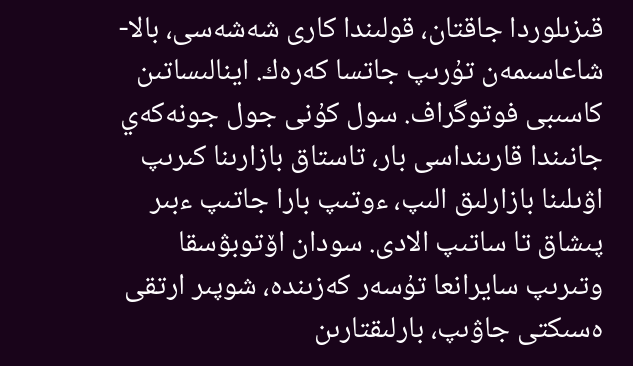قىزىلوردا جاقتان، قولىندا كارى شەشەسى، بالا-شاعاسىمەن تۇرىپ جاتسا كەرەك. اينالىساتىن كاسىبى فوتوگراف. سول كۇنى جول جونەكەي جانىندا قارىنداسى بار، تاستاق بازارىنا كىرىپ اۋىلىنا بازارلىق الىپ، ءوتىپ بارا جاتىپ ءبىر پىشاق تا ساتىپ الادى. سودان اۆتوبۋسقا وتىرىپ سايرانعا تۇسەر كەزىندە، شوپىر ارتقى ەسىكتى جاۋىپ، بارلىقتارىن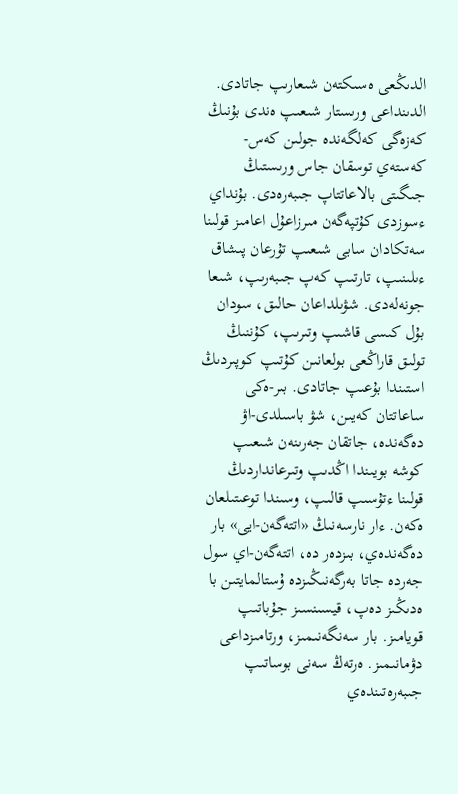الدىڭعى ەسىكتەن شىعارىپ جاتادى. الدىنداعى ورىستار شىعىپ ەندى بۇنىڭ كەزەگى كەلگەندە جولىن كەس-كەستەي توسقان جاس ورىستىڭ جىگىتى بالاعاتتاپ جىبەرەدى. بۇنداي ءسوزدى كۇتپەگەن مىرزاعۇل اعامىز قولىنا سەتكادان سابى شىعىپ تۇرعان پىشاق ءىلىنىپ، تارتىپ كەپ جىبەرىپ، شىعا جونەلەدى. شۋىلداعان حالىق، سودان بۇل كىسى قاشىپ وتىرىپ، كۇننىڭ تولىق قاراڭعى بولعانىن كۇتىپ كوپىردىڭ استىندا بۇعىپ جاتادى. بىر-ەكى ساعاتتان كەيىن، شۋ باسىلدى-اۋ دەگەندە، جاتقان جەرىنەن شىعىپ كوشە بويىندا اڭدىپ وتىرعانداردىڭ قولىنا ءتۇسىپ قالىپ، وسىندا توعىتىلعان ەكەن. ءار نارسەنىڭ «اتتەگەن-ايى» بار دەگەندەي، بىزدەر دە، اتتەگەن-اي سول جەردە جاتا بەرگەنىڭىزدە ۇستالمايتىن با ەدىڭىز دەپ، قيسىنسىز جۇباتىپ قويامىز. بار سەنگەنىمىز، ورتامىزداعى دۋمانىمىز. ەرتەڭ سەنى بوساتىپ جىبەرەتىندەي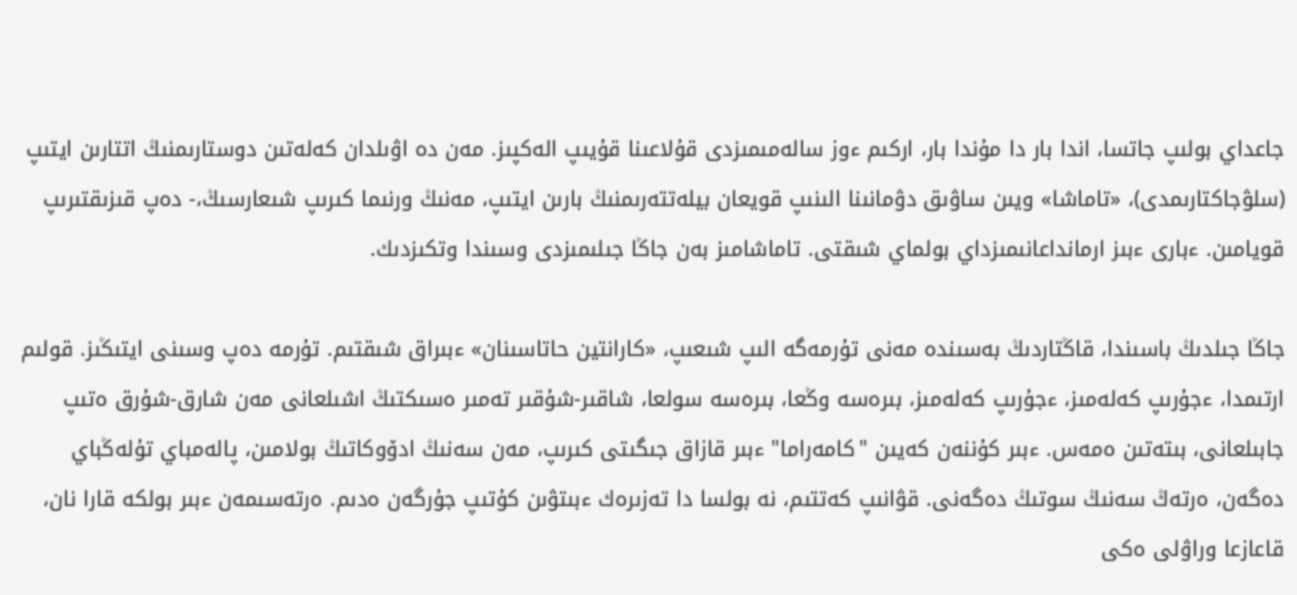جاعداي بولىپ جاتسا، اندا بار دا مۇندا بار، اركىم ءوز سالەمىمىزدى قۇلاعىنا قۇيىپ الەكپىز. مەن دە اۋىلدان كەلەتىن دوستارىمنىڭ اتتارىن ايتىپ (سلۋجاكتارىمدى)، «تاماشا» ويىن ساۋىق دۋمانىنا الىنىپ قويعان بيلەتتەرىمنىڭ بارىن ايتىپ، مەنىڭ ورنىما كىرىپ شىعارسىڭ،- دەپ قىزىقتىرىپ قويامىن. ءبارى ءبىز ارمانداعانىمىزداي بولماي شىقتى. تاماشامىز بەن جاڭا جىلىمىزدى وسىندا وتكىزدىك.

جاڭا جىلدىڭ باسىندا، قاڭتاردىڭ بەسىندە مەنى تۇرمەگە الىپ شىعىپ، «كارانتين حاتاسىنان» ءبىراق شىقتىم. تۇرمە دەپ وسىنى ايتىڭىز. قولىم ارتىمدا، ءجۇرىپ كەلەمىز، ءجۇرىپ كەلەمىز، بىرەسە وڭعا، بىرەسە سولعا، شاقىر-شۇقىر تەمىر ەسىكتىڭ اشىلعانى مەن شارق-شۇرق ەتىپ جابىلعانى، بىتەتىن ەمەس. ءبىر كۇننەن كەيىن "كامەراما" ءبىر قازاق جىگىتى كىرىپ، مەن سەنىڭ ادۆوكاتىڭ بولامىن، پالەمباي تۇلەڭباي دەگەن، ەرتەڭ سەنىڭ سوتىڭ دەگەنى. قۋانىپ كەتتىم، نە بولسا دا تەزىرەك ءبىتۋىن كۇتىپ جۇرگەن ەدىم. ەرتەسىمەن ءبىر بولكە قارا نان، قاعازعا وراۋلى ەكى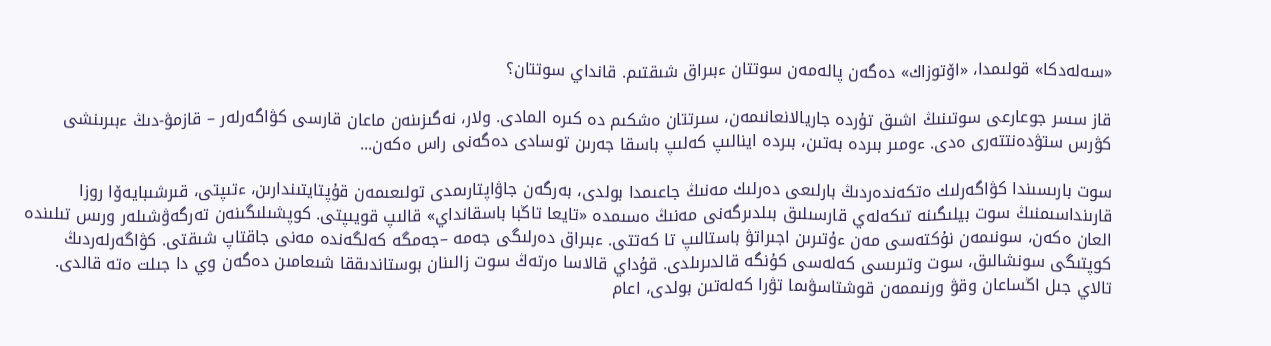«سەلەدكا» قولىمدا، «اۆتوزاك» دەگەن پالەمەن سوتتان ءبىراق شىقتىم. قانداي سوتتان؟

قاز سسر جوعارعى سوتىنىڭ اشىق تۇردە جاريالانعانىمەن، سىرتتان ەشكىم دە كىرە المادى. ولار، نەگىزىنەن ماعان قارسى كۋاگەرلەر – قازمۋ-دىڭ ءبىرىنشى كۋرس ستۋدەنتتەرى ەدى. ءومىر بىردە بەتىن، بىردە اينالىپ كەلىپ باسقا جەرىن توسادى دەگەنى راس ەكەن...

سوت بارىسىندا كۋاگەرلىك ەتكەندەردىڭ بارلىعى دەرلىك مەنىڭ جاعىمدا بولدى، بەرگەن جاۋاپتارىمدى تولىعىمەن قۇپتايتىندارىن، ءتىپتى، قىرشىبايەۆا روزا قارىنداسىمنىڭ سوت بيلىگىنە تىكەلەي قارسىلىق بىلدىرگەنى مەنىڭ ەسىمدە «تايعا تاڭبا باسقانداي» قالىپ قويىپتى. كوپشىلىگىنەن تەرگەۋشىلەر ورىس تىلىندە العان ەكەن، سونىمەن نۇكتەسى مەن ءۇتىرىن اجىراتۋ باستالىپ تا كەتتى. ءبىراق دەرلىگى جەمە –جەمگە كەلگەندە مەنى جاقتاپ شىقتى. كۋاگەرلەردىڭ كوپتىگى سونشالىق، سوت وتىرىسى كەلەسى كۇنگە قالدىرىلدى. قۇداي قالاسا ەرتەڭ سوت زالىنان بوستاندىققا شىعامىن دەگەن وي دا جىلت ەتە قالدى. تالاي جىل اڭساعان وقۋ ورنىممەن قوشتاسۋىما تۋرا كەلەتىن بولدى، اعام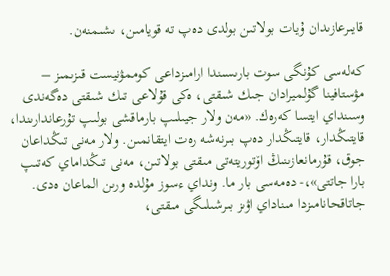قايىرعازىدان ۇيات بولاتىن بولدى دەپ تە قويامىن، ىشىمنەن.

كەلەسى كۇنگى سوت بارىسىندا ارامىزداعى كوممۋنيست قىزىمىز – مۋستافينا گۇلميرادان جىك شىقتى، ەكى قۇلاعى تىك شىقتى دەگەندى وسىنداي ايتسا كەرەك. «مەن ولار جيىلىپ بارماقشى بولىپ تۇرعاندارىندا، قايتىڭدار، قايتىڭدار دەپ بىرنەشە رەت ايتقانمىن. ولار مەنى تىڭداعان جوق، قۇرمانعازىنىڭ اۆتوريتەتى مىقتى بولاتىن، مەنى تىڭداماي كەتىپ بارا جاتتى»،- دەمەسى بار ما. ونداي ءسوز مۇلدە ورىن الماعان ەدى. جاتاقحانامىزدا مىناداي اۋىز بىرشىلىگى مىقتى،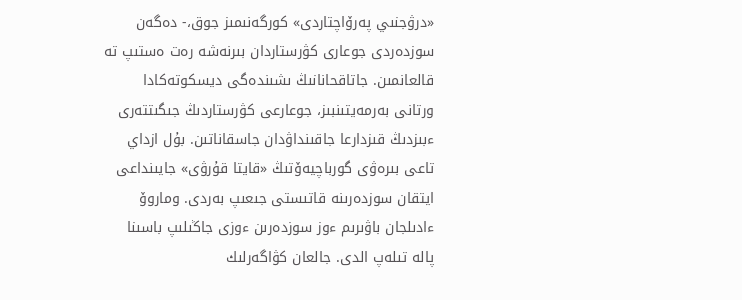«درۋجنىي پەرۆاچتاردى» كورگەنىمىز جوق،- دەگەن سوزدەردى جوعارى كۋرستاردان بىرنەشە رەت ەستىپ تە قالعانمىن. جاتاقحانانىڭ ىشىندەگى ديسكوتەكادا ورتانى بەرمەيتىنبىز، جوعارعى كۋرستاردىڭ جىگىتتەرى ءبىزدىڭ قىزدارعا جاقىنداۋدان جاسقاناتىن. بۇل ازداي تاعى بىرەۋى گورباچيەۆتىڭ «قايتا قۇرۋى» جايىنداعى ايتقان سوزدەرىنە قاتىستى جىعىپ بەردى. وماروۆ ءادىلجان باۋىرىم ءوز سوزدەرىن ءوزى جاڭىلىپ باسىنا پالە تىلەپ الدى. جالعان كۋاگەرلىك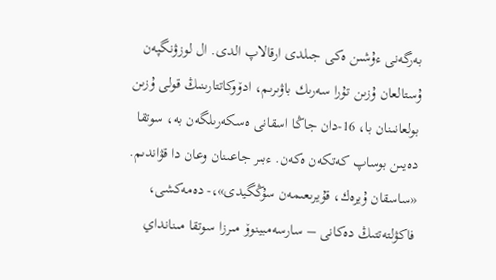بەرگەنى ءۇشىن ەكى جىلدى ارقالاپ الدى. ال لوزۋنگپەن ۇستالعان ۇزىن تۇرا سەرىك باۋىرىم، ادۆوكاتتارىنىڭ قولى ۇزىن بولعانىنان با، 16-دان جاڭا اسقانى ەسكەرىلگەن بە، سوتقا دەيىن بوساپ كەتكەن ەكەن. ءبىر جاعىنان وعان دا قۋاندىم. «ساسقان ۇيرەك، قۇيرىعىمەن سۇڭگيدى»،- دەمەكشى، فاكۋلتەتتىڭ دەكانى – سارسەمبينوۆ مىرزا سوتقا مىنانداي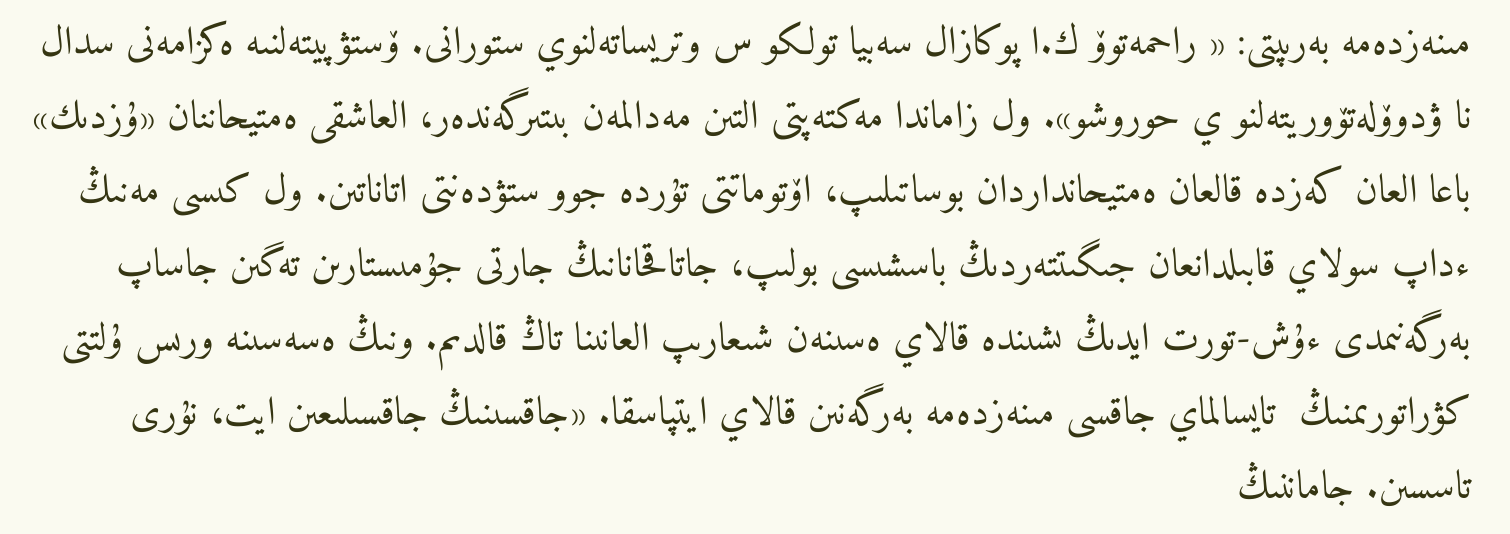مىنەزدەمە بەرىپتى: « راحمەتوۆ ك.ا پوكازال سەبيا تولكو س وتريساتەلنوي ستورانى. ۆستۋپيتەلنىە ەكزامەنى سدال نا ۋدوۆلەتۆوريتەلنو ي حوروشو». ول زاماندا مەكتەپتى التىن مەدالمەن بىتىرگەندەر، العاشقى ەمتيحاننان «ۇزدىك» باعا العان كەزدە قالعان ەمتيحانداردان بوساتىلىپ، اۆتوماتتى تۇردە جوو ستۋدەنتى اتاناتىن. ول كىسى مەنىڭ  ءداپ سولاي قابىلدانعان جىگىتتەردىڭ باسشىسى بولىپ، جاتاقحانانىڭ جارتى جۇمىستارىن تەگىن جاساپ بەرگەنىمدى ءۇش-تورت ايدىڭ ىشىندە قالاي ەسىنەن شىعارىپ العانىنا تاڭ قالدىم. ونىڭ ەسەسىنە ورىس ۇلتتى كۋراتورىمنىڭ  تايسالماي جاقسى مىنەزدەمە بەرگەنىن قالاي ايتپاسقا. «جاقسىنىڭ جاقسىلىعىن ايت، نۇرى تاسسىن. جاماننىڭ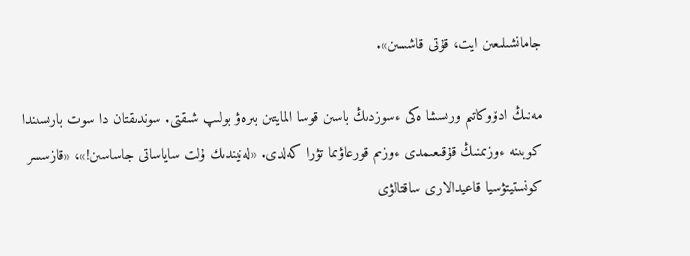جامانشىلىعىن ايت، قۇتى قاشسىن».

مەنىڭ ادۆوكاتىم ورىسشا ەكى ءسوزدىڭ باسىن قوسا المايتىن بىرەۋ بولىپ شىقتى. سوندىقتان دا سوت بارىسىندا كوبىنە ءوزىمنىڭ قۇقىعىمدى ءوزىم قورعاۋىما تۋرا كەلدى. «لەنيندىك ۇلت ساياساتى جاساسىن!»، «قازسسر كونستيتۋسيا قاعيدالارى ساقتالۋى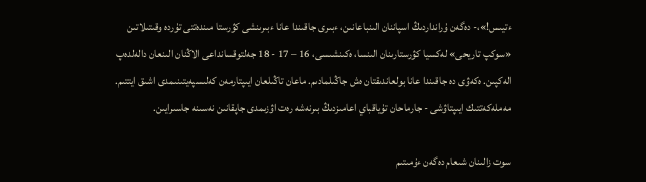ءتيىس!»،- دەگەن ۇرانداردىڭ اسپاننان الىنباعانىن، ءبىرى جاقىندا عانا ءبىرىنشى كۋرستا مىندەتتى تۇردە وقىتىلاتىن «سوكپ تاريحى» لەكسيا كۋرستارىنان الىنسا، ەكىنشىسى، 16 – 17 - 18 جەلتوقسانداعى الاڭنان الىنعان دالەلدەپ الەكپىن. ەكەۋى دە جاقىندا عانا بولعاندىقتان ەش جاڭىلمادىم. ماعان تاڭىلعان ايىپتارمەن كەلىسپەيتىنىمدى اشىق ايتتىم. مەملەكەتتىك ايىپتاۋشى - جارماحان تۇياقباي اعامىزدىڭ بىرنەشە رەت اۋزىمدى جاپقانىن نەسىنە جاسىرايىن.

سوت زالىنان شىعام دەگەن ءۇمىتىم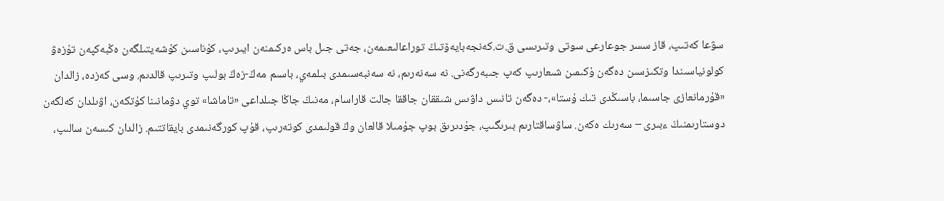سۋعا كەتىپ، قاز سسر جوعارعى سوتى وتىرىسى ق.ت.كەنجەبايەۆتىڭ توراعالىعىمەن، جەتى جىل باس ەركىمنەن ايىرىپ، كۇناسىن كۇشەيتىلگەن ەڭبەكپەن تۇزەۋ كولونياسىندا وتكىزسىن دەگەن ۇكىمىن شىعارىپ كەپ جىبەرگەنى. نە سەنەرىم، نە سەنبەسىمدى بىلمەي، باسىم مەڭ-زەڭ بولىپ وتىرىپ قالدىم. وسى كەزدە، زالدان «قۇرمانعازى جاسىما، باسىڭدى تىك ۇستا»،- دەگەن تانىس داۋىس شىققان جاققا جالت قاراسام، مەنىڭ جاڭا جىلداعى «تاماشا» توي دۋمانىنا كۇتكەن، اۋىلدان كەلگەن دوستارىمنىڭ ءبىرى – سەرىك ەكەن. ساۋساقتارىم بىرىگىپ، جۇدىرىق بوپ جۇمىلا قالعان وڭ قولىمدى كوتەرىپ، قۇپ كورگەنىمدى بايقاتتىم. زالدان كىسەن سالىپ،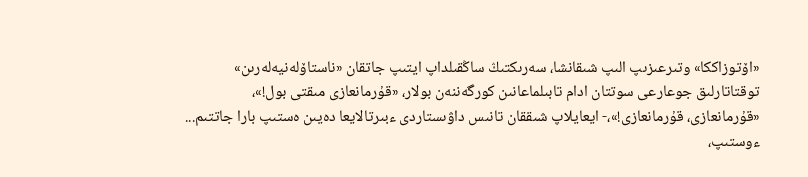«اۆتوزاككا» وتىرعىزىپ الىپ شىقانشا، سەرىكتىڭ ساڭقىلداپ ايتىپ جاتقان «ناستاۆلەنيەلەرىن» توقتاتارلىق جوعارعى سوتتان ادام تابىلماعانىن كورگەننەن بولار، «قۇرمانعازى مىقتى بول!»، «قۇرمانعازى، قۇرمانعازى!»،- ايعايلاپ شىققان تانىس داۋىستاردى ءبىرتالايعا دەيىن ەستىپ بارا جاتتىم...
ءوستىپ،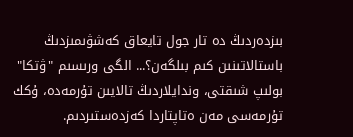بىزدەردىڭ دە تار جول تايعاق كەشۋىمىزدىڭ باستالاتىنىن كىم بىلگەن؟... الگى ورىسىم "ۋتكا" بولىپ شىقتى، وندايلاردىڭ تالايىن تۇرمەدە، ۇكك تۇرمەسى مەن ەتاپتاردا كەزدەستىردىم.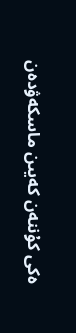ەكى كۇننەن كەيىن ماسكەۋدەن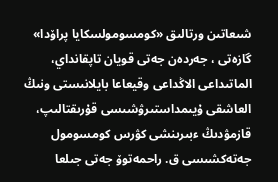شىعاتىن ورتالىق «كومسومولسكايا پراۆدا» گازەتى ، جەردەن جەتى قويان تاپقانداي، الماتىداعى الاڭداعى وقيعاعا بايلانىستى ونىڭ العاشقى ۇيىمداستىرۋشىسى قۇرىقتالىپ، قازمۋدىڭ ءبىرىنشى كۋرس كومسومول جەتەكشىسى ق. راحمەتوۆ جەتى جىلعا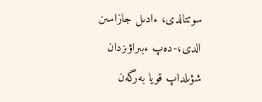سوتتالدى، ءادىل جازاسىن الدى،-دەپ ءبىراۋىزدان شۋىلداپ قويا بەرگەن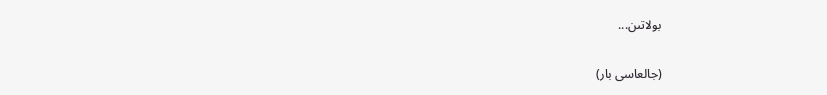بولاتىن...

(جالعاسى بار)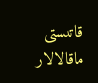قاتىستى ماقالالار